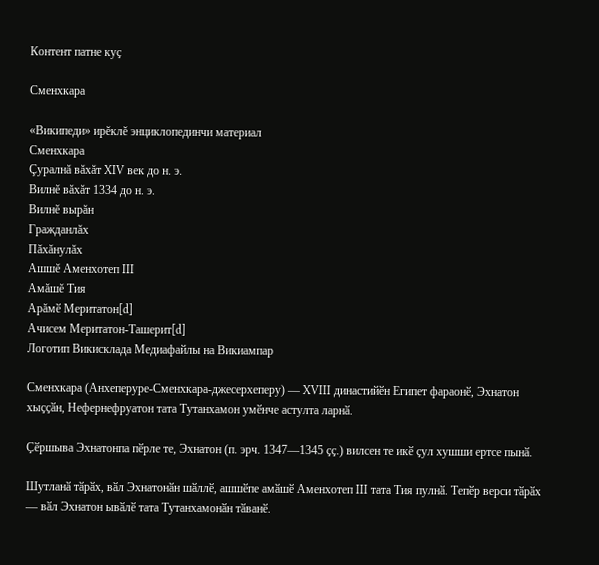Контент патне куҫ

Сменхкара

«Википеди» ирĕклĕ энциклопединчи материал
Сменхкара
Çуралнă вăхăт XIV век до н. э.
Вилнĕ вăхăт 1334 до н. э.
Вилнĕ вырăн
Гражданлăх
Пăхăнулăх
Ашшĕ Аменхотеп III
Амăшĕ Тия
Арăмӗ Меритатон[d]
Ачисем Меритатон-Ташерит[d]
Логотип Викисклада Медиафайлы на Викиампар

Сменхкара (Анхеперуре-Сменхкара-джесерхеперу) — XVIII династийӗн Египет фараонӗ, Эхнатон хыҫҫӑн, Нефернефруатон тата Тутанхамон умӗнче астулта ларнӑ.

Ҫӗршыва Эхнатонпа пӗрле те, Эхнатон (п. эрч. 1347—1345 ҫҫ.) вилсен те икӗ ҫул хушши ертсе пынӑ.

Шутланӑ тӑрӑх, вӑл Эхнатонӑн шӑллӗ, ашшӗпе амӑшӗ Аменхотеп III тата Тия пулнӑ. Тепӗр верси тӑрӑх — вӑл Эхнатон ывӑлӗ тата Тутанхамонӑн тӑванӗ.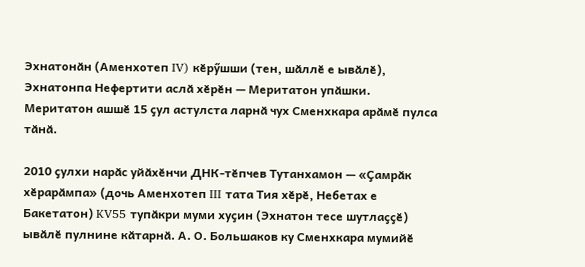Эхнатонӑн (Аменхотеп IV) кӗрӳшши (тен, шӑллӗ е ывӑлӗ), Эхнатонпа Нефертити аслӑ хӗрӗн — Меритатон упӑшки. Меритатон ашшӗ 15 ҫул астулста ларнӑ чух Сменхкара арӑмӗ пулса тӑнӑ.

2010 ҫулхи нарӑс уйӑхӗнчи ДНК-тӗпчев Тутанхамон — «Ҫамрӑк хӗрарӑмпа» (дочь Аменхотеп III тата Тия хӗрӗ, Небетах е Бакетатон) KV55 тупӑкри муми хуҫин (Эхнатон тесе шутлаҫҫӗ) ывӑлӗ пулнине кӑтарнӑ. А. О. Большаков ку Сменхкара мумийӗ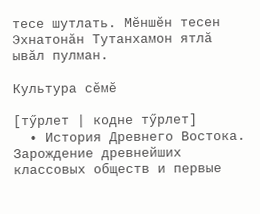тесе шутлать. Мӗншӗн тесен Эхнатонӑн Тутанхамон ятлӑ ывӑл пулман.

Культура сĕмĕ

[тӳрлет | кодне тӳрлет]
  • История Древнего Востока. Зарождение древнейших классовых обществ и первые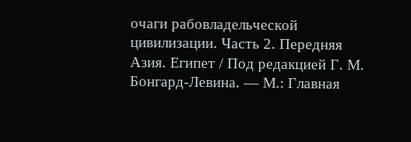очаги рабовладельческой цивилизации. Часть 2. Передняя Азия. Египет / Под редакцией Г. М. Бонгард-Левина. — М.: Главная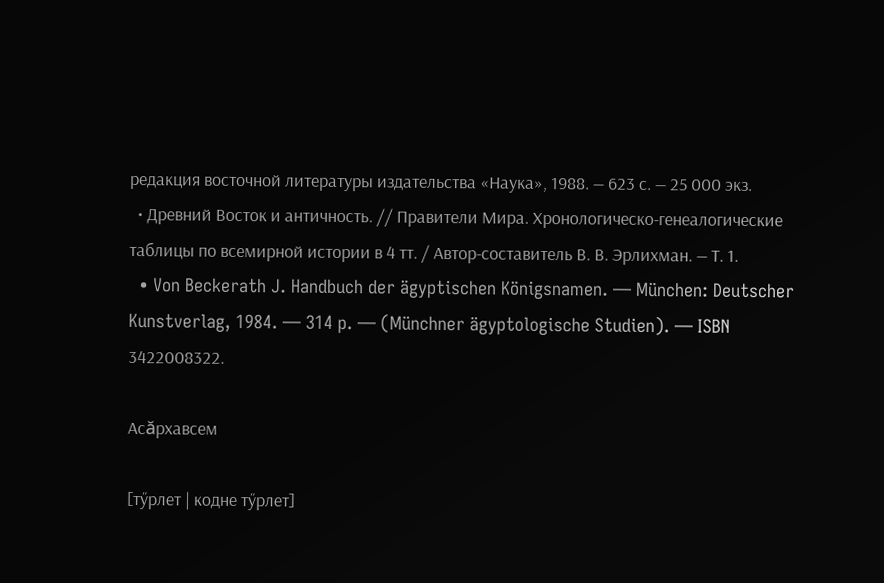редакция восточной литературы издательства «Наука», 1988. — 623 с. — 25 000 экз.
  • Древний Восток и античность. // Правители Мира. Хронологическо-генеалогические таблицы по всемирной истории в 4 тт. / Автор-составитель В. В. Эрлихман. — Т. 1.
  • Von Beckerath J. Handbuch der ägyptischen Königsnamen. — München: Deutscher Kunstverlag, 1984. — 314 p. — (Münchner ägyptologische Studien). — ISBN 3422008322.

Асăрхавсем

[тӳрлет | кодне тӳрлет]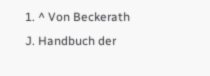1. ^ Von Beckerath J. Handbuch der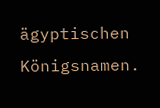ägyptischen Königsnamen.